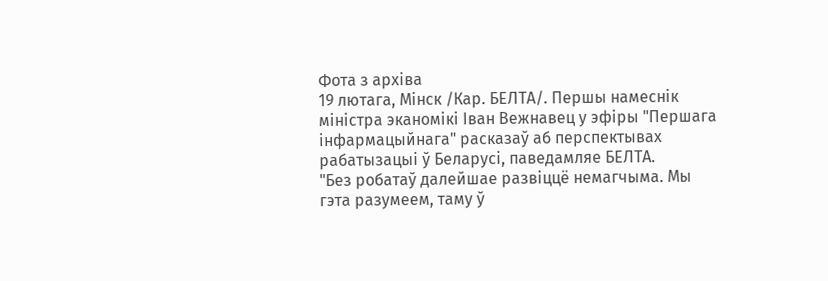Фота з архіва
19 лютага, Мінск /Кар. БЕЛТА/. Першы намеснік міністра эканомікі Іван Вежнавец у эфіры "Першага інфармацыйнага" расказаў аб перспектывах рабатызацыі ў Беларусі, паведамляе БЕЛТА.
"Без робатаў далейшае развіццё немагчыма. Мы гэта разумеем, таму ў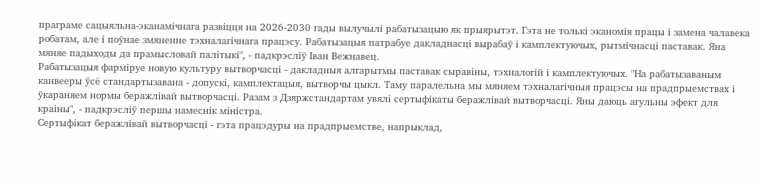праграме сацыяльна-эканамічнага развіцця на 2026-2030 гады вылучылі рабатызацыю як прыярытэт. Гэта не толькі эканомія працы і замена чалавека робатам, але і поўнае змяненне тэхналагічнага працэсу. Рабатызацыя патрабуе дакладнасці вырабаў і камплектуючых, рытмічнасці паставак. Яна мяняе падыходы да прамысловай палітыкі", - падкрэсліў Іван Вежнавец.
Рабатызацыя фарміруе новую культуру вытворчасці - дакладныя алгарытмы паставак сыравіны, тэхналогій і камплектуючых. "На рабатызаваным канвееры ўсё стандартызавана - допускі, камплектацыя, вытворчы цыкл. Таму паралельна мы мяняем тэхналагічныя працэсы на прадпрыемствах і ўкараняем нормы беражлівай вытворчасці. Разам з Дзяржстандартам увялі сертыфікаты беражлівай вытворчасці. Яны даюць агульны эфект для краіны", - падкрэсліў першы намеснік міністра.
Сертыфікат беражлівай вытворчасці - гэта працэдуры на прадпрыемстве, напрыклад,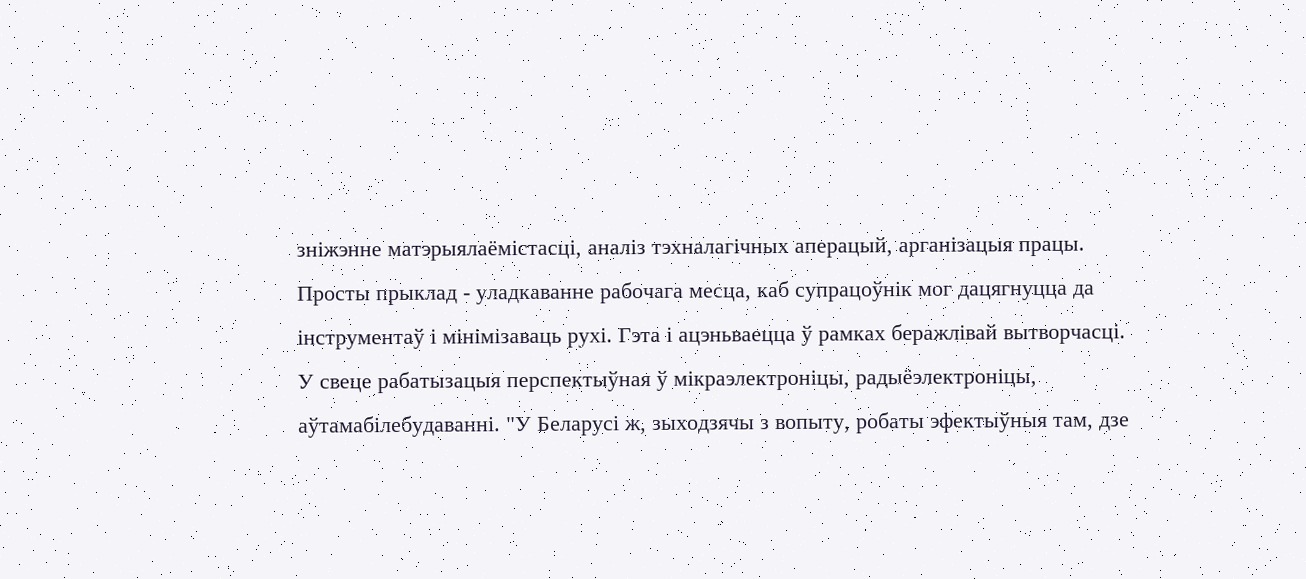зніжэнне матэрыялаёмістасці, аналіз тэхналагічных аперацый, арганізацыя працы. Просты прыклад - уладкаванне рабочага месца, каб супрацоўнік мог дацягнуцца да інструментаў і мінімізаваць рухі. Гэта і ацэньваецца ў рамках беражлівай вытворчасці.
У свеце рабатызацыя перспектыўная ў мікраэлектроніцы, радыёэлектроніцы, аўтамабілебудаванні. "У Беларусі ж, зыходзячы з вопыту, робаты эфектыўныя там, дзе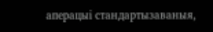аперацыі стандартызаваныя,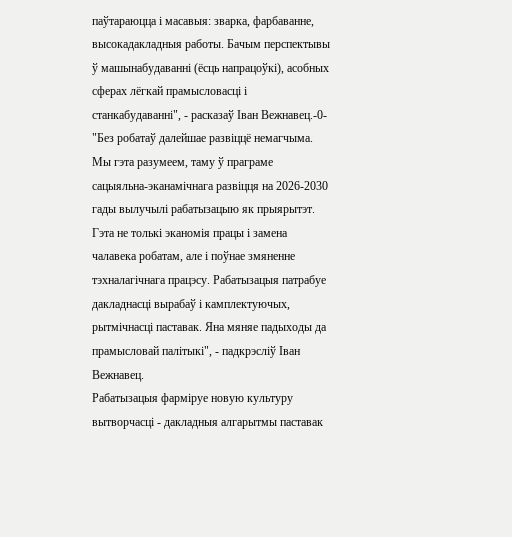паўтараюцца і масавыя: зварка, фарбаванне, высокадакладныя работы. Бачым перспектывы ў машынабудаванні (ёсць напрацоўкі), асобных сферах лёгкай прамысловасці і станкабудаванні", - расказаў Іван Вежнавец.-0-
"Без робатаў далейшае развіццё немагчыма. Мы гэта разумеем, таму ў праграме сацыяльна-эканамічнага развіцця на 2026-2030 гады вылучылі рабатызацыю як прыярытэт. Гэта не толькі эканомія працы і замена чалавека робатам, але і поўнае змяненне тэхналагічнага працэсу. Рабатызацыя патрабуе дакладнасці вырабаў і камплектуючых, рытмічнасці паставак. Яна мяняе падыходы да прамысловай палітыкі", - падкрэсліў Іван Вежнавец.
Рабатызацыя фарміруе новую культуру вытворчасці - дакладныя алгарытмы паставак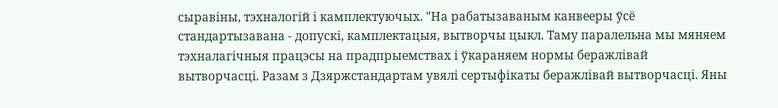сыравіны, тэхналогій і камплектуючых. "На рабатызаваным канвееры ўсё стандартызавана - допускі, камплектацыя, вытворчы цыкл. Таму паралельна мы мяняем тэхналагічныя працэсы на прадпрыемствах і ўкараняем нормы беражлівай вытворчасці. Разам з Дзяржстандартам увялі сертыфікаты беражлівай вытворчасці. Яны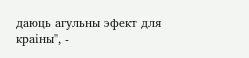даюць агульны эфект для краіны", -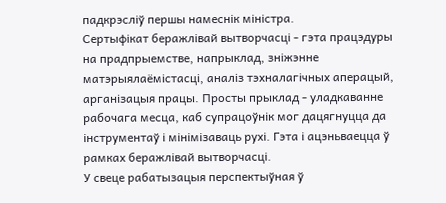падкрэсліў першы намеснік міністра.
Сертыфікат беражлівай вытворчасці - гэта працэдуры на прадпрыемстве, напрыклад, зніжэнне матэрыялаёмістасці, аналіз тэхналагічных аперацый, арганізацыя працы. Просты прыклад - уладкаванне рабочага месца, каб супрацоўнік мог дацягнуцца да інструментаў і мінімізаваць рухі. Гэта і ацэньваецца ў рамках беражлівай вытворчасці.
У свеце рабатызацыя перспектыўная ў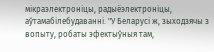мікраэлектроніцы, радыёэлектроніцы, аўтамабілебудаванні. "У Беларусі ж, зыходзячы з вопыту, робаты эфектыўныя там,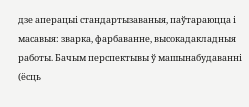дзе аперацыі стандартызаваныя, паўтараюцца і масавыя: зварка, фарбаванне, высокадакладныя работы. Бачым перспектывы ў машынабудаванні (ёсць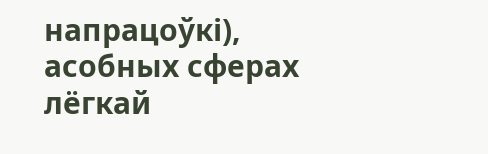напрацоўкі), асобных сферах лёгкай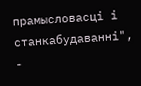прамысловасці і станкабудаванні", -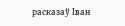расказаў Іван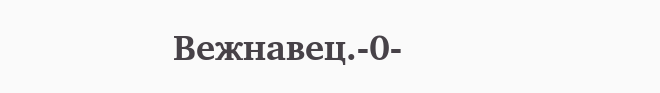Вежнавец.-0-